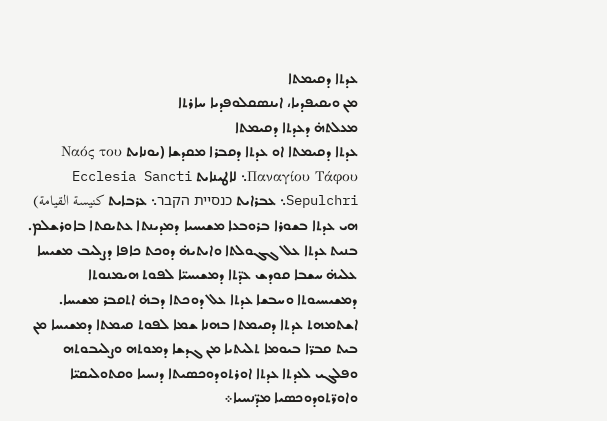ܥܕܬܐ ܕܩܝܡܬܐ
ܡܢ ܘܝܩܝܦܕܝܐ، ܐܝܢܣܩܠܘܦܕܝܐ ܚܐܪܬܐ
ܡܥܠܬܗ̇ ܕܥܕܬܐ ܕܩܝܡܬܐ
ܥܕܬܐ ܕܩܝܡܬܐ ܐܘ ܥܕܬܐ ܕܩܒܪܐ ܡܩܕܫܐ (ܝܘܢܐܝܬ Ναός του Παναγίου Τάφου܆ ܠܐܛܝܢܐܝܬ Ecclesia Sancti Sepulchri܆ ܥܒܪܐܝܬ כנסיית הקבר܆ ܥܪܒܐܝܬ كنيسة القيامة) ܗܝ ܥܕܬܐ ܒܫܘܪܐ ܒܪܘܒܥܐ ܡܫܝܚܝܐ ܕܡܕܝܢܬܐ ܥܬܝܩܬܐ ܒܐܘܪܫܠܡ. ܒܢܝܬ ܥܕܬܐ ܥܠ ܓܓܘܠܬܐ ܘܐܝܬܝܗ̇ ܕܘܟܬ ܟܐܦܐ ܕܨܠܝܒ ܡܫܝܚܐ ܥܠܝܗ̇ ܚܫܒܐ ܩܘܕܫ ܥܕ̈ܬܐ ܕܡܫܝܚܝ̈ܐ ܠܦܘܬ ܗܝܡܢܘܬܐ ܕܡܫܝܚܝܘܬܐ ܘܚܒܫܐ ܥܕܬܐ ܥܠ ܕܘܟܬܐ ܕܒܗ̇ ܐܬܩܒܪ ܡܫܝܚܐ. ܐܫܬܡܗܬ ܥܕܬܐ ܕܩܝܡܬܐ ܒܗܢܐ ܫܡܐ ܠܦܘܬ ܩܝܡܬܐ ܕܡܫܝܚܐ ܡܢ ܒܝܬ ܩܒܪ̈ܐ ܒܝܘܡܐ ܬܠܝܬܝܐ ܡܢ ܓܕܫܐ ܕܡܘܬܗ ܘܨܠܝܒܘܬܗ ܘܦܠܓܝ ܠܥܕܬܐ ܥܕܬܐ ܐܘܪܬܘܕܘܟܣܝܬܐ ܕܢܚܝܐ ܘܩܬܘܠܝܩܝ̈ܐ ܘܐܘܪ̈ܬܘܕܘܟܣܝܐ ܡܕ̈ܢܚܝܐ܀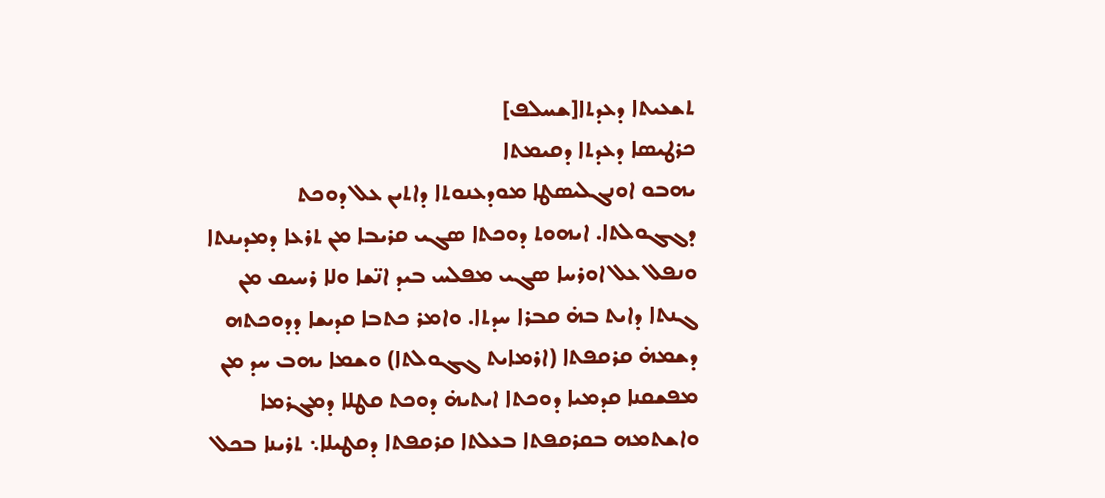ܬܫܥܝܬܐ ܕܥܕܬܐ[ܫܚܠܦ]
ܟܪܛܝܣܐ ܕܥܕܬܐ ܕܩܝܡܬܐ
ܝܗܒܘ ܐܘܢܓܠܝܣܛܐ ܡܘܕܥܢܘܬܐ ܕܐܬܝܢ ܥܠ ܕܘܟܬ ܕܓܓܘܠܬܐ. ܐܝܗܘܬ ܕܘܟܬܐ ܣܓܝ ܩܪܝܒܐ ܡܢ ܬܪܥܐ ܕܡܕܝܢܬܐ ܘܢܦܠ ܥܠ ܐܘܪܚܐ ܣܓܝ ܡܦܠܚ ܒܝܕ ܐܢ̈ܫܐ ܘܠܐ ܪܚܝܩ ܡܢ ܓܢܬܐ ܕܐܝܬ ܒܗ̇ ܩܒܪܐ ܚܕܬܐ. ܘܐܡܪ ܟܬܒܐ ܩܕܝܫܐ ܕܕܘܟܬܗ ܕܫܡܗ̇ ܩܪܩܦܬܐ (ܐܪܡܐܝܬ ܓܓܘܠܬܐ) ܘܫܡܐ ܝܗܒ ܚܕ ܡܢ ܡܦܫܩܢܐ ܩܕܡܝܐ ܕܘܟܬܐ ܐܝܬܝܗ̇ ܕܘܟܬ ܩܛܠܐ ܕܡܓܪܡܐ ܘܐܫܬܡܗ ܒܩܪܩܦܬܐ ܒܥܠܬܐ ܩܪܩܦܬܐ ܕܩܛܝܠܐ܆ ܬܪܝܢܐ ܒܟܠ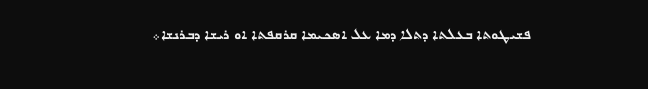ܦܫܝܛܘܬܐ ܒܥܠܬܐ ܕܬܠܐ ܕܡܐ ܥܠ ܐܣܟܝܡܐ ܩܪܩܦܬܐ ܐܘ ܪܝܫܐ ܕܒܪܢܫܐ܀